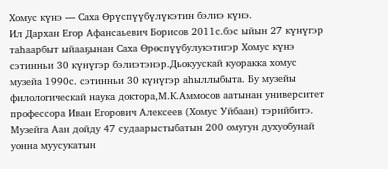Хомус күнэ — Саха Өрүспүүбүлүкэтин бэлиэ күнэ.
Ил Дархан Егор Афансаьевич Борисов 2011с.бэс ыйын 27 күнүгэр таһаарбыт ыйааҕынан Саха Өрөспүүбулукэтигэр Хомус күнэ сэтинньи 30 күнүгэр бэлиэтэнэр.Дьокуускай куоракка хомус музейа 1990с. сэтинньи 30 күнүгэр аһыллыбыта. Бу музейы филологическай наука доктора,М.К.Аммосов аатынан университет профессора Иван Егорович Алексеев (Хомус Уйбаан) тэрийбитэ. Музейга Аан дойду 47 судаарыстыбатын 200 омугун духуобунай уонна муусукатын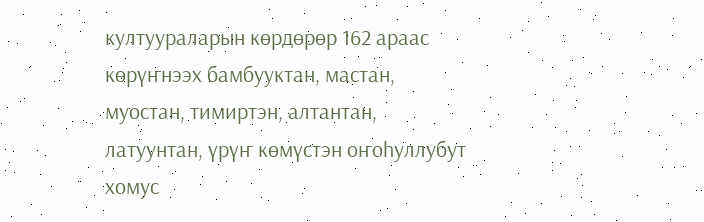култуураларын көрдөрөр 162 араас көрүҥнээх бамбууктан, мастан, муостан, тимиртэн, алтантан, латуунтан, үрүҥ көмүстэн оҥоһуллубут хомус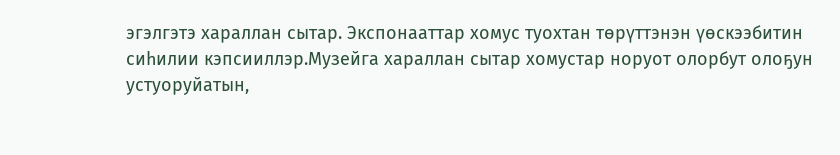эгэлгэтэ хараллан сытар. Экспонааттар хомус туохтан төрүттэнэн үөскээбитин сиһилии кэпсииллэр.Музейга хараллан сытар хомустар норуот олорбут олоҕун устуоруйатын,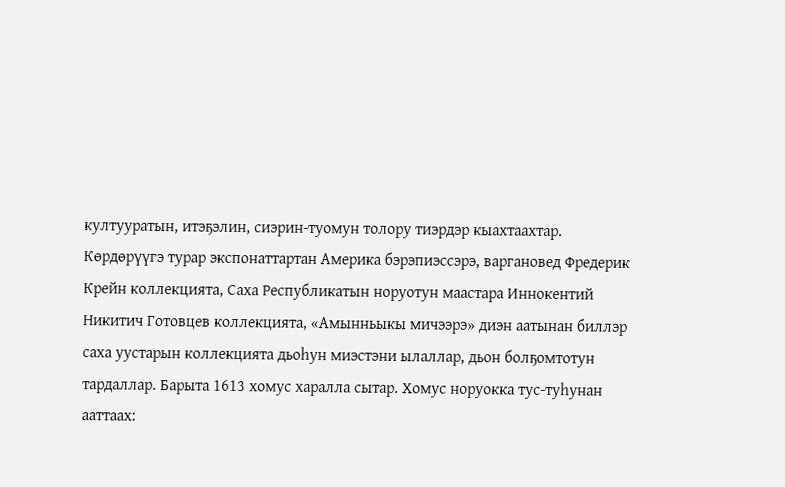култууратын, итэҕэлин, сиэрин-туомун толору тиэрдэр кыахтаахтар. Көрдөрүүгэ турар экспонаттартан Америка бэрэпиэссэрэ, варгановед Фредерик Крейн коллекцията, Саха Республикатын норуотун маастара Иннокентий Никитич Готовцев коллекцията, «Амынньыкы мичээрэ» диэн аатынан биллэр саха уустарын коллекцията дьоһун миэстэни ылаллар, дьон болҕомтотун тардаллар. Барыта 1613 хомус харалла сытар. Хомус норуокка тус-туһунан ааттаах: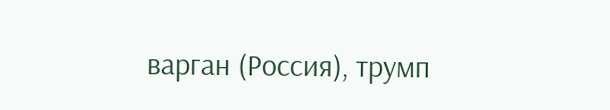варган (Россия), трумп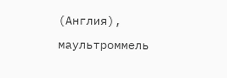(Англия), маультроммель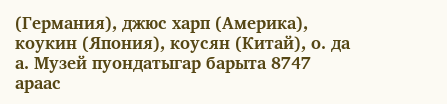(Германия), джюс харп (Америка), коукин (Япония), коусян (Китай), о. да а. Музей пуондатыгар барыта 8747 араас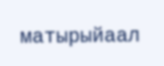матырыйаал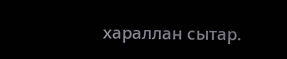хараллан сытар.